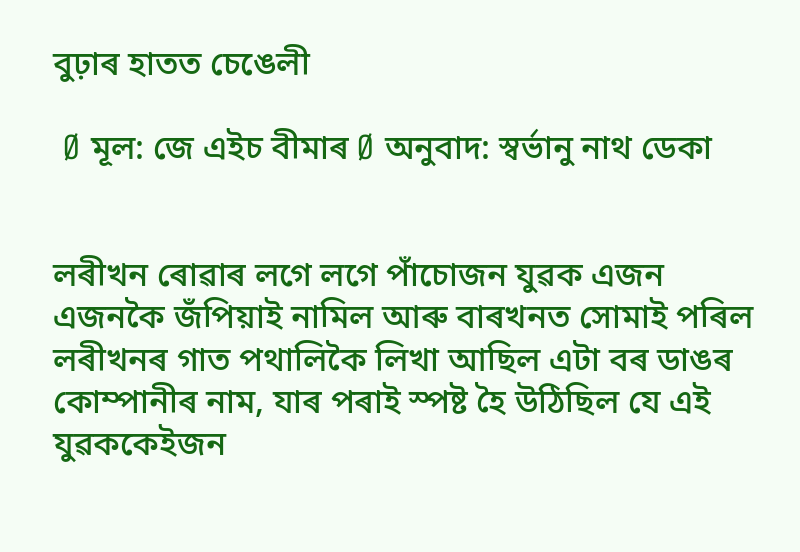বুঢ়াৰ হাতত চেঙেলী

 Ø মূল: জে এইচ বীমাৰ Ø অনুবাদ: স্বৰ্ভানু নাথ ডেকা


লৰীখন ৰোৱাৰ লগে লগে পাঁচোজন যুৱক এজন এজনকৈ জঁপিয়াই নামিল আৰু বাৰখনত সোমাই পৰিল লৰীখনৰ গাত পথালিকৈ লিখা আছিল এটা বৰ ডাঙৰ কোম্পানীৰ নাম, যাৰ পৰাই স্পষ্ট হৈ উঠিছিল যে এই যুৱককেইজন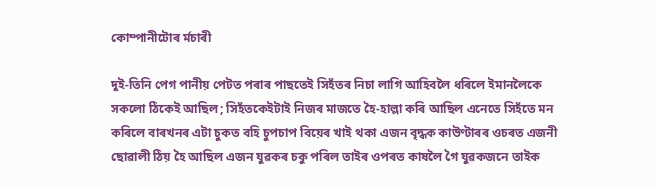কোম্পানীটোৰ ৰ্মচাৰী

দুই-তিনি পেগ পানীয় পেটত পৰাৰ পাছতেই সিহঁতৰ নিচা লাগি আহিবলৈ ধৰিলে ইমানলৈকে সকলো ঠিকেই আছিল; সিহঁতকেইটাই নিজৰ মাজতে হৈ-হাল্লা কৰি আছিল এনেতে সিহঁতে মন কৰিলে বাৰখনৰ এটা চুকত বহি চুপচাপ বিয়েৰ খাই থকা এজন বৃদ্ধক কাউণ্টাৰৰ ওচৰত এজনী ছোৱালী ঠিয় হৈ আছিল এজন যুৱকৰ চকু পৰিল তাইৰ ওপৰত কাষলৈ গৈ যুৱকজনে তাইক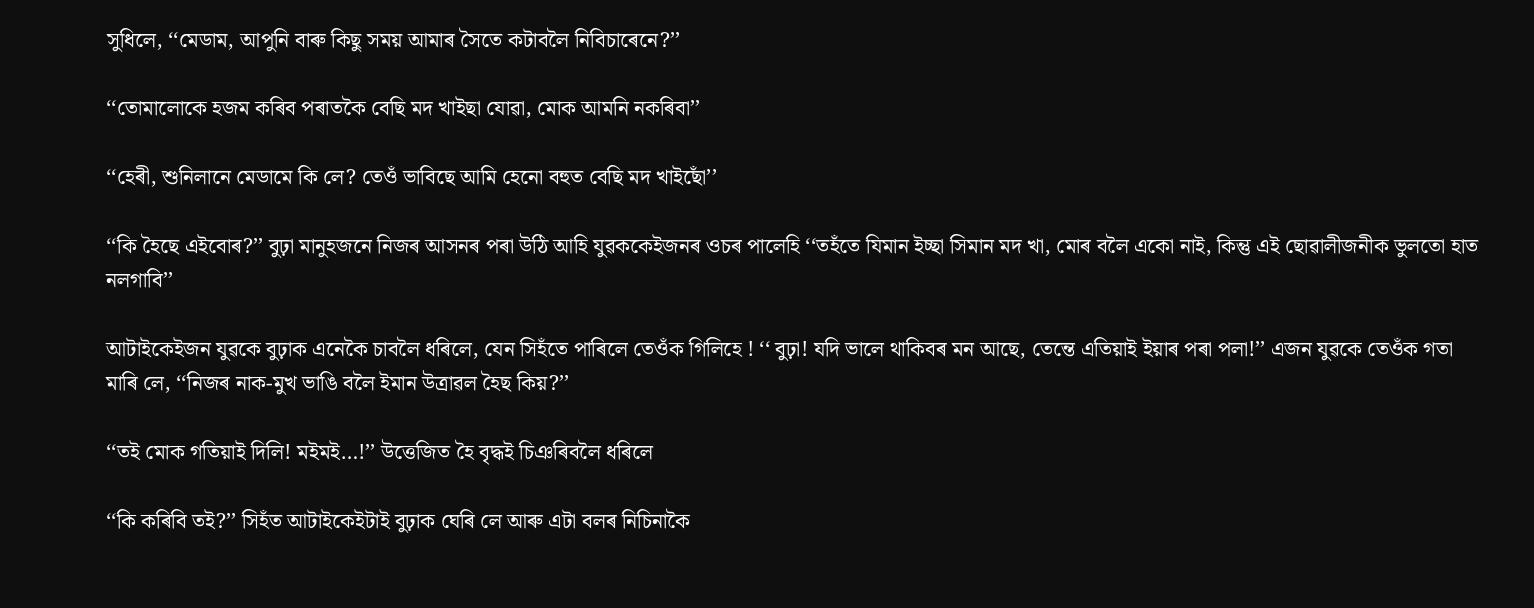সুধিলে, ‘‘মেডাম, আপুনি বাৰু কিছু সময় আমাৰ সৈতে কটাবলৈ নিবিচাৰেনে?’’

‘‘তোমালোকে হজম কৰিব পৰাতকৈ বেছি মদ খাইছা যোৱা, মোক আমনি নকৰিবা’’

‘‘হেৰী, শুনিলানে মেডামে কি লে? তেওঁ ভাবিছে আমি হেনো বহুত বেছি মদ খাইছোঁ’’

‘‘কি হৈছে এইবোৰ?’’ বুঢ়া মানুহজনে নিজৰ আসনৰ পৰা উঠি আহি যুৱককেইজনৰ ওচৰ পালেহি ‘‘তহঁতে যিমান ইচ্ছা সিমান মদ খা, মোৰ বলৈ একো নাই, কিন্তু এই ছোৱালীজনীক ভুলতো হাত নলগাবি’’

আটাইকেইজন যুৱকে বুঢ়াক এনেকৈ চাবলৈ ধৰিলে, যেন সিহঁতে পাৰিলে তেওঁক গিলিহে ! ‘‘ বুঢ়া! যদি ভালে থাকিবৰ মন আছে, তেন্তে এতিয়াই ইয়াৰ পৰা পলা!’’ এজন যুৱকে তেওঁক গতা মাৰি লে, ‘‘নিজৰ নাক-মুখ ভাঙি বলৈ ইমান উত্ৰাৱল হৈছ কিয়?’’

‘‘তই মোক গতিয়াই দিলি! মইমই…!’’ উত্তেজিত হৈ বৃদ্ধই চিঞৰিবলৈ ধৰিলে

‘‘কি কৰিবি তই?’’ সিহঁত আটাইকেইটাই বুঢ়াক ঘেৰি লে আৰু এটা বলৰ নিচিনাকৈ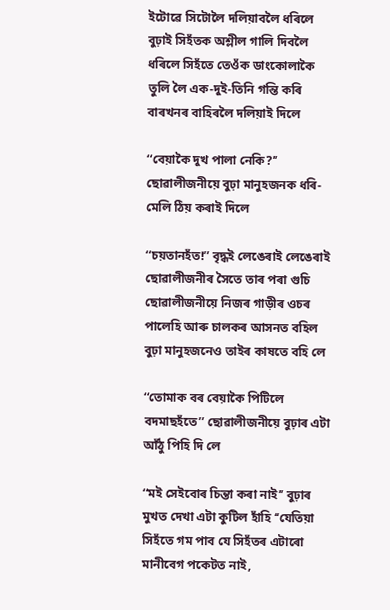ইটোৱে সিটোলৈ দলিয়াবলৈ ধৰিলে বুঢ়াই সিহঁতক অশ্লীল গালি দিবলৈ ধৰিলে সিহঁতে তেওঁক ডাংকোলাকৈ তুলি লৈ এক-দুই-তিনি গন্তি কৰি বাৰখনৰ বাহিৰলৈ দলিয়াই দিলে

‘‘বেয়াকৈ দুখ পালা নেকি?’’ ছোৱালীজনীয়ে বুঢ়া মানুহজনক ধৰি-মেলি ঠিয় কৰাই দিলে

‘‘চয়তানহঁত!’’ বৃদ্ধই লেঙেৰাই লেঙেৰাই ছোৱালীজনীৰ সৈতে তাৰ পৰা গুচি ছোৱালীজনীয়ে নিজৰ গাড়ীৰ ওচৰ পালেহি আৰু চালকৰ আসনত বহিল বুঢ়া মানুহজনেও তাইৰ কাষতে বহি লে

‘‘তোমাক বৰ বেয়াকৈ পিটিলে বদমাছহঁতে’’ ছোৱালীজনীয়ে বুঢ়াৰ এটা আঁঠু পিহি দি লে

‘‘মই সেইবোৰ চিন্তা কৰা নাই’’ বুঢ়াৰ মুখত দেখা এটা কুটিল হাঁহি ‘‘যেতিয়া সিহঁতে গম পাব যে সিহঁতৰ এটাৰো মানীবেগ পকেটত নাই,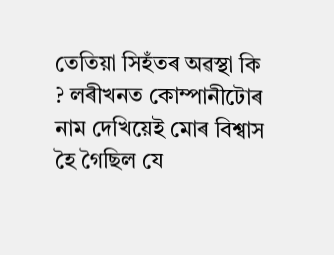তেতিয়া সিহঁতৰ অৱস্থা কি ? লৰীখনত কোম্পানীটোৰ নাম দেখিয়েই মোৰ বিশ্বাস হৈ গৈছিল যে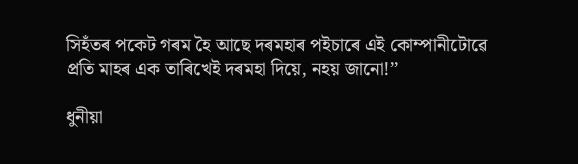সিহঁতৰ পকেট গৰম হৈ আছে দৰমহাৰ পইচাৰে এই কোম্পানীটোৱে প্ৰতি মাহৰ এক তাৰিখেই দৰমহা দিয়ে, নহয় জানো!’’

ধুনীয়া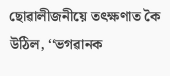ছোৱালীজনীয়ে তৎক্ষণাত কৈ উঠিল, ‘‘ভগৱানক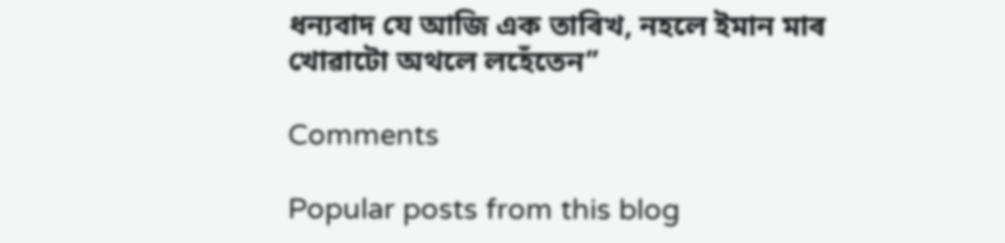ধন্যবাদ যে আজি এক তাৰিখ, নহলে ইমান মাৰ খোৱাটো অথলে লহেঁতেন’’

Comments

Popular posts from this blog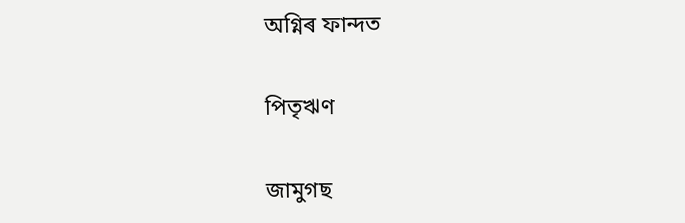অগ্নিৰ ফান্দত

পিতৃঋণ

জামুগছ